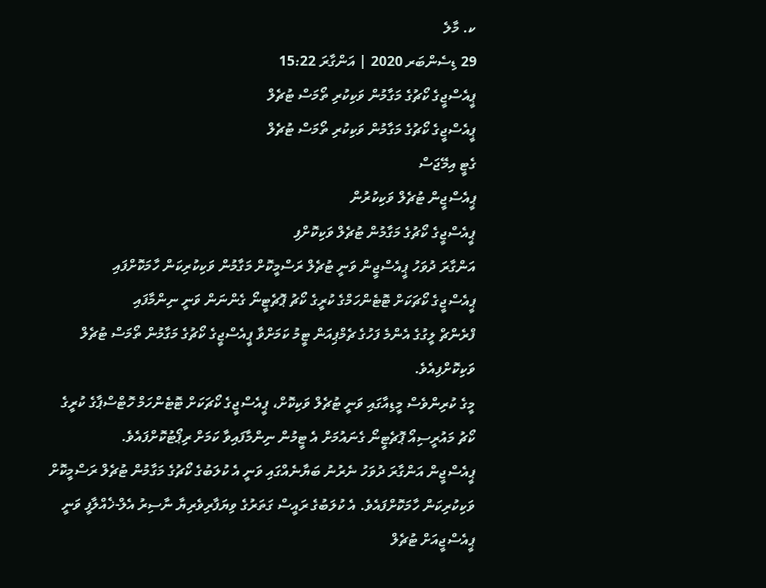ކ. މާލެ
29 ޑިސެންބަރ 2020 | އަންގާރަ 15:22
ޕީއެސްޖީގެ ކޯޗުގެ މަގާމުން ވަކިކުރި ތޯމަސް ޓުޗެލް
ޕީއެސްޖީގެ ކޯޗުގެ މަގާމުން ވަކިކުރި ތޯމަސް ޓުޗެލް
ގެޓީ އިމޭޖަސް
ޕީއެސްޖީން ޓުޗެލް ވަކިކުރުން
ޕީއެސްޖީގެ ކޯޗުގެ މަގާމުން ޓުޗެލް ވަކިކޮށްފި
އަންގާރަ ދުވަހު ޕީއެސްޖީން ވަނީ ޓުޗެލް ރަސްމީކޮށް މަގާމުން ވަކިކުރިކަން ހާމަކޮށްފައި
ޕީއެސްޖީގެ ކޯޗަކަށް ޓޮޓެންހަމްގެ ކުރީގެ ކޯޗު ޕޮޗެޓީނޯ ގެންނަން ވަނީ ނިންމާފައި
ފްރެންޗް ލީގުގެ އެންމެ ފަހުގެ ޗެމްޕިއަން ޓީމު ކަމަށްވާ ޕީއެސްޖީގެ ކޯޗުގެ މަގާމުން ތޯމަސް ޓުޗެލް ވަކިކޮށްފިއެވެ.
މީގެ ކުރިންވެސް މީޑިއާގައި ވަނީ ޓުޗެލް ވަކިކޮށް، ޕީއެސްޖީގެ ކޯޗަކަށް ޓޮޓެންހަމް ހޮޓްސްޕާގެ ކުރީގެ ކޯޗު މައުރީސިއޯ ޕޮޗެޓީނޯ ގެނައުމަށް އެ ޓީމުން ނިންމާފައިވާ ކަމަށް ރިޕޯޓުކޮށްފައެވެ.
ޕީއެސްޖީން އަންގާރަ ދުވަހު ނެރުނު ބަޔާނެއްގައި ވަނީ އެ ކުލަބުގެ ކޯޗުގެ މަގާމުން ޓުޗެލް ރަސްމީކޮށް ވަކިކުރިކަން ހާމަކޮށްފައެވެ. އެ ކުލަބުގެ ރައީސް ގަތަރުގެ ވިޔަފާރިވެރިޔާ ނާސިރު އެލް-ޚެއްލާފީ ވަނީ ޕީއެސްޖީއަށް ޓުޗެލް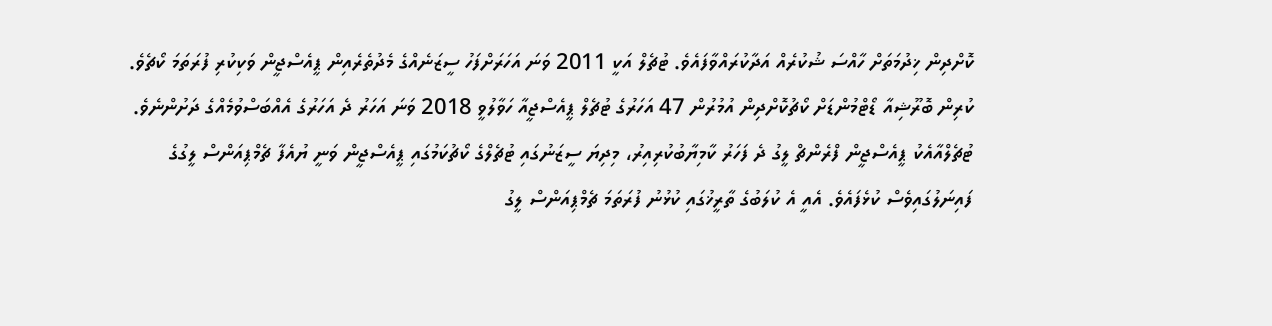ކޮށްދިން ޚިދުމަތަށް ހާއްސަ ޝުކުރެއް އަދާކުރައްވާފައެވެ. ޓުޗެލް އަކީ 2011 ވަނަ އަހަރަށްފަހު ސީޒަނެއްގެ މެދުތެރެއިން ޕީއެސްޖީން ވަކިކުރި ފުރަތަމަ ކޯޗެވެ.
ކުރިން ބޮރޫޝިއާ ޑޯޓްމުންޑަށް ކޯޗުކޮށްދިން އުމުރުން 47 އަހަރުގެ ޓުޗެލް ޕީއެސްޖީއާ ހަވާލުވީ 2018 ވަނަ އަހަރު ދެ އަހަރުގެ އެއްބަސްވުމެއްގެ ދަށުންނެވެ. ޓުޗެލްއާއެކު ޕީއެސްޖީން ފްރެންޗް ލީގު ދެ ފަހަރު ކާމިޔާބުކުރިއިރު، މިދިޔަ ސީޒަނުގައި ޓުޗެލްގެ ކޯޗުކަމުގައި ޕީއެސްޖީން ވަނީ ޔުއެފާ ޗެމްޕިއަންސް ލީގުގެ ފައިނަލުގައިވެސް ކުޅެފައެވެ. އެއީ އެ ކުލަބުގެ ތާރީޚުގައި ކުޅުނު ފުރަތަމަ ޗެމްޕިއަންސް ލީގު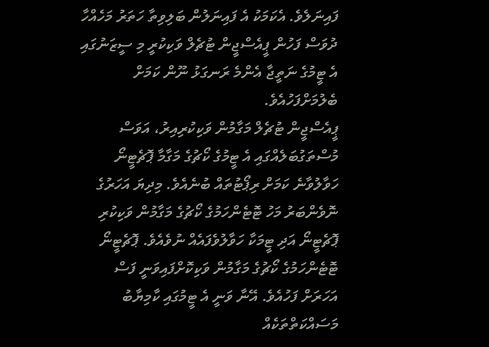ފައިނަލެވެ. އެކަމަކު އެ ފައިނަލުން ބަލިވިތާ ހަތަރު މަހެއްހާ ދުވަސް ފަހުން ޕީއެސްޖީން ޓުޗެލް ވަކިކުރީ މި ސީޒަނުގައި އެ ޓީމުގެ ނަތީޖާ އެންމެ ރަނގަޅު ނޫން ކަމަށް ބެލުމަށްފަހުއެވެ.
ޕީއެސްޖީން ޓުޗެލް މަގާމުން ވަކިކުރިއިރު، އަވަސް މުސްތަގުބަލެއްގައި އެ ޓީމުގެ ކޯޗުގެ މަގާމާ ޕޮޗެޓީނޯ ހަވާލުވާނެ ކަމަށް ރިޕޯޓުތައް ބުނެއެވެ. މިދިޔަ އަހަރުގެ ނޮވެންބަރު މަހު ޓޮޓެންހަމުގެ ކޯޗުގެ މަގާމުން ވަކިކުރި ޕޮޗެޓީނޯ އަދި ޓީމަކާ ހަވާލުވެފައެއް ނުވެއެވެ. ޕޮޗެޓީނޯ ޓޮޓެންހަމުގެ ކޯޗުގެ މަގާމުން ވަކިކޮށްފައިވަނީ ފަސް އަހަރަށް ފަހުއެވެ. އޭނާ ވަނީ އެ ޓީމުގައި ކާމިޔާބު މަސައްކަތްތަކެއް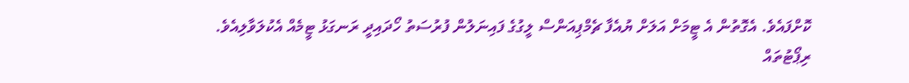ކޮށްފައެވެ. އެގޮތުން އެ ޓީމަށް އަލަށް ޔުއެފާ ޗެމްޕިއަންސް ލީގުގެ ފައިނަލުން ފުރުސަތު ހޯދައިދީ ރަނގަޅު ޓީމެއް އެކުލަވާލިއެވެ.
ރިޕޯޓުތައް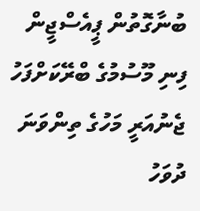ބުނާގޮތުން ޕީއެސްޖީން ފިނި މޫސުމުގެ ބްރޭކަށްފަހު ޖެނުއަރީ މަހުގެ ތިންވަނަ ދުވަހު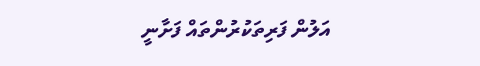އަލުން ފަރިތަކުރުންތައް ފަށާނީ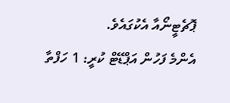ޕޮޗެޓީނޯއާ އެކުގައެވެ.
އެންމެ ފަހުން އަޕްޑޭޓް ކުރީ: 1 ހަފްތާ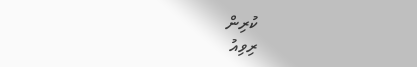ކުރިން
ރިވިއު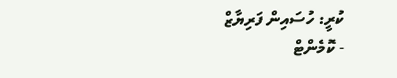ކުރީ: ހުސައިން ފަރިޔާޒް
- ކޮމެންޓް